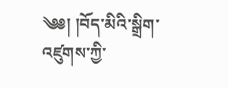༄༅། །བོད་མིའི་སྒྲིག་འཛུགས་ཀྱི་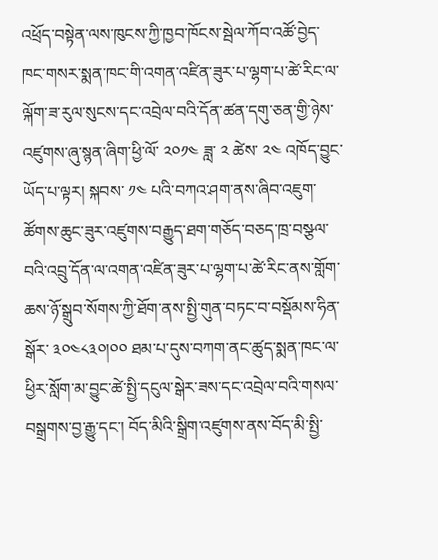འཕྲོད་བསྟེན་ལས་ཁུངས་ཀྱི་ཁྱབ་ཁོངས་སྦེལ་ཀོབ་འཚོ་བྱེད་ཁང་གསར་སྨན་ཁང་གི་འགན་འཛིན་ཟུར་པ་ལྷག་པ་ཚེ་རིང་ལ་ལྐོག་ཟ་རུལ་སུངས་དང་འབྲེལ་བའི་དོན་ཚན་དགུ་ཅན་གྱི་ཉེས་འཛུགས་ཞུ་སྙན་ཞིག་ཕྱི་ལོ་ ༢༠༡༤ ཟླ་ ༢ ཚེས་ ༢༤ འཁོད་བྱུང་ཡོད་པ་ལྟར། སྐབས་ ༡༤ པའི་བཀའ་ཤག་ནས་ཞིབ་འཇུག་ཚོགས་ཆུང་ཟུར་འཛུགས་བརྒྱུད་ཐག་གཅོད་བཅད་ཁྲ་བསྩལ་བའི་འབྲུ་དོན་ལ་འགན་འཛིན་ཟུར་པ་ལྷག་པ་ཚེ་རིང་ནས་གློག་ཆས་ཉོ་སྒྲུབ་སོགས་ཀྱི་ཐོག་ནས་སྤྱི་གུན་བཏང་བ་བསྡོམས་ཧིན་སྒོར་ ༣༠༤༨༣༠།༠༠ ཐམ་པ་དུས་བཀག་ནང་ཚུད་སྨན་ཁང་ལ་ཕྱིར་སློག་མ་བྱུང་ཚེ་སྤྱི་དངུལ་སྒེར་ཟས་དང་འབྲེལ་བའི་གསལ་བསྒྲགས་བྱ་རྒྱུ་དང་། བོད་མིའི་སྒྲིག་འཛུགས་ནས་བོད་མི་སྤྱི་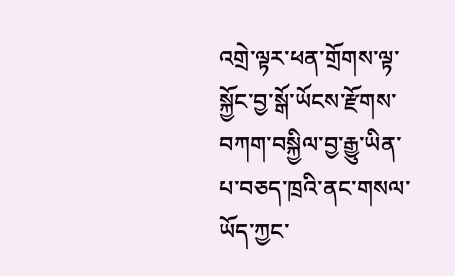འགྲེ་ལྟར་ཕན་གྲོགས་ལྟ་སྐྱོང་བྱ་སྒོ་ཡོངས་རྫོགས་བཀག་བསྐྱིལ་བྱ་རྒྱུ་ཡིན་པ་བཅད་ཁྲའི་ནང་གསལ་ཡོད་ཀྱང་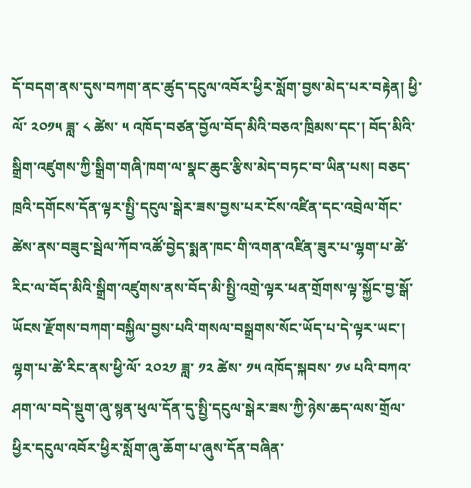དོ་བདག་ནས་དུས་བཀག་ནང་ཚུད་དངུལ་འབོར་ཕྱིར་སློག་བྱས་མེད་པར་བརྟེན། ཕྱི་ལོ་ ༢༠༡༥ ཟླ་ ༨ ཚེས་ ༥ འཁོད་བཙན་བྱོལ་བོད་མིའི་བཅའ་ཁྲིམས་དང་། བོད་མིའི་སྒྲིག་འཛུགས་ཀྱི་སྒྲིག་གཞི་ཁག་ལ་སྣང་ཆུང་རྩིས་མེད་བཏང་བ་ཡིན་པས། བཅད་ཁྲའི་དགོངས་དོན་ལྟར་སྤྱི་དངུལ་སྒེར་ཟས་བྱས་པར་ངོས་འཛིན་དང་འབྲེལ་གོང་ཚེས་ནས་བཟུང་སྦེལ་ཀོབ་འཚོ་བྱེད་སྨན་ཁང་གི་འགན་འཛིན་ཟུར་པ་ལྷག་པ་ཚེ་རིང་ལ་བོད་མིའི་སྒྲིག་འཛུགས་ནས་བོད་མི་སྤྱི་འགྲེ་ལྟར་ཕན་གྲོགས་ལྟ་སྐྱོང་བྱ་སྒོ་ཡོངས་རྫོགས་བཀག་བསྐྱིལ་བྱས་པའི་གསལ་བསྒྲགས་སོང་ཡོད་པ་དེ་ལྟར་ཡང་།
ལྷག་པ་ཚེ་རིང་ནས་ཕྱི་ལོ་ ༢༠༢༡ ཟླ་ ༡༢ ཚེས་ ༡༥ འཁོད་སྐབས་ ༡༦ པའི་བཀའ་ཤག་ལ་བདེ་སྡུག་ཞུ་སྙན་ཕུལ་དོན་དུ་སྤྱི་དངུལ་སྒེར་ཟས་ཀྱི་ཉེས་ཆད་ལས་གྲོལ་ཕྱིར་དངུལ་འབོར་ཕྱིར་སློག་ཞུ་ཆོག་པ་ཞུས་དོན་བཞིན་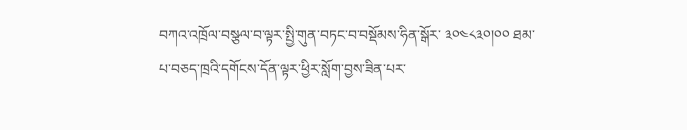བཀའ་འཁྲོལ་བསྩལ་བ་ལྟར་སྤྱི་གུན་བཏང་བ་བསྡོམས་ཧིན་སྒོར་ ༣༠༤༨༣༠།༠༠ ཐམ་པ་བཅད་ཁྲའི་དགོངས་དོན་ལྟར་ཕྱིར་སློག་བྱས་ཟིན་པར་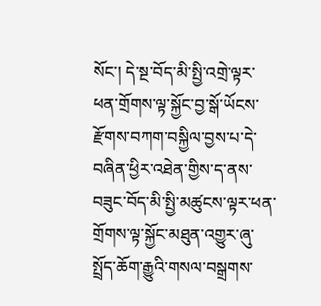སོང་། དེ་སྔ་བོད་མི་སྤྱི་འགྲེ་ལྟར་ཕན་གྲོགས་ལྟ་སྐྱོང་བྱ་སྒོ་ཡོངས་རྫོགས་བཀག་བསྐྱིལ་བྱས་པ་དེ་བཞིན་ཕྱིར་འཐེན་གྱིས་ད་ནས་བཟུང་བོད་མི་སྤྱི་མཚུངས་ལྟར་ཕན་གྲོགས་ལྟ་སྐྱོང་མཐུན་འགྱུར་ཞུ་སྤྲོད་ཆོག་རྒྱུའི་གསལ་བསྒྲགས་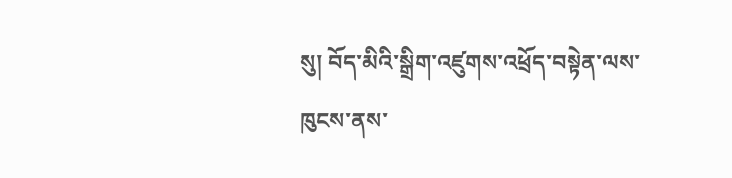སུ། བོད་མིའི་སྒྲིག་འཛུགས་འཕྲོད་བསྟེན་ལས་ཁུངས་ནས་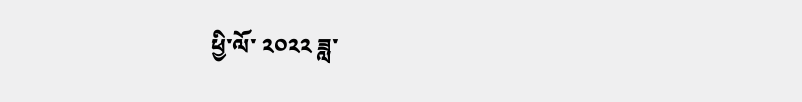ཕྱི་ལོ་ ༢༠༢༢ ཟླ་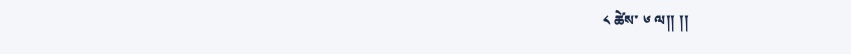༨ ཚེས་ ༦ ལ།། །།